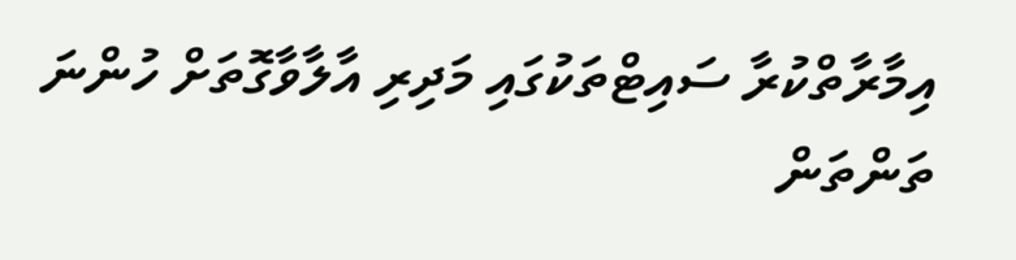އިމާރާތްކުރާ ސައިޓްތަކުގައި މަދިރި އާލާވާގޮތަށް ހުންނަ ތަންތަން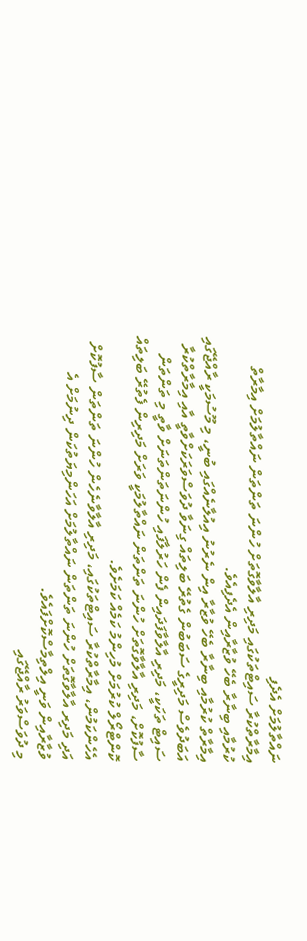ނައްތާލުމަށް އެދެފި
އިމާރާތްކުރާ ސައިޓްތަކުގައި މަދިރި އާލާވާގޮތަށް ހުންނަ ތަންތަން ނައްތާލުމަށް އިމާރާތް ކުރުމާއި ބިނާރާ ބެހޭ ވުޒާރާއިން އެދެފިއެވެ.
އިމާރާތް ކުރުމާއި ބިނާރާ ބެހޭ ވުޒާރާ އިން ނެރުނު އިއުލާނެއްގައި ބުނީ، މި މޫސުމަކީ ރާއްޖޭގައި އަބަދުވެސް މަދިރީގެ ސަބަބުން ގެތުރޭ ބަލިތައް ގިނަވާ ދުވަސްވަރަކަށްވާތީ އާއި އިމާރާތްކުރާ ސައިޓް ތަކަކީ، މަދިރި އާލާވާފަދައިން ފެން ހަރުލާފައި ހުންނަތަންތަނަށް ވާތީ މި ތަންތަން ސާފުކޮށް، މަދިރި އާލާވާގޮތަށް ހުންނަ ތަންތަން ނައްތާލުމަކީ ވަރަށް މަދިރިން ފެތުރޭ ބަލިތައް ކޮންޓްރޯލް ކުރުމަށް މުހިންމު ކަމެއް ކަމަށެވެ.
އެހެންކަމުން، އިމާރާތްކުރާ ސައިޓްތަކުގައި، މަދިރި އާލާވާނެހެން ހުންނަ ތަންތަން ސާފުކޮށް އަދި މަދިރ އާލާވާގޮތަށް ހުންނަ ތަންތަން ނައްތާލުމަށް އަހަންމިޔަތުކަން ދިނުމަށް އެ ވުޒާރާއިން ވަނީ އިލްތިމާސްކޮށްފައެވެ.
މި ދުވަސްވަރު ރާއްޖޭގައި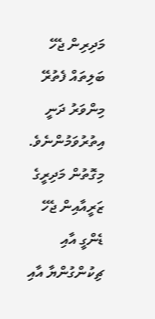މަދިރިން ޖެހޭ ބަލިތައް ފެތުރޭ މިންވަރު ދަނީ އިތުރުވަމުންނެވެ.
މިގޮތުން މަދިރީގެ ޒަރީއާއިން ޖެހޭ ޑެންގީ އާއި ޗިކުންގުންޔާ އާއި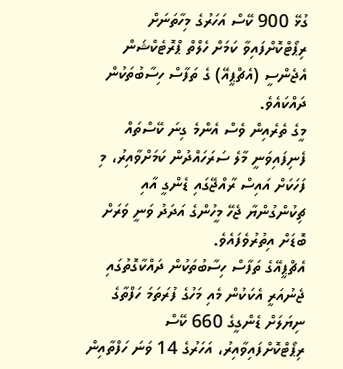ގުޅޭ 900 ކޭސް އަހަރުގެ މިހާތަނަށް ރިޕޯޓްކޮށްފައިވާ ކަމަށް ހެލްތް ޕްރޮޓެކްޝަން އެޖެންސީ (އެޗްޕީއޭ) ގެ ތަފާސް ހިސާބުތަކުން ދައްކައެވެ.
މީގެ ތެރެއިން ވެސް އެންމެ ގިނަ ކޭސްތައް ފެނިފައިވަނީ މާލެ ސަރަހައްދުން ކަމަށްވާއިރު، މި ފަހަކަށް އައިސް ރާއްޖޭގައި ޑެންގީ އާއި ޗިކުންގުންޔާ ޖެހޭ މީހުންގެ އަދަދު ވަނީ ވަރަށް ބޮޑަށް އިތުރުވެފައެވެ.
އެޗްޕީއޭގެ ތަފާސް ހިސާބުތަކުން ދައްކާގޮތުގައި ޖެނުއަރީ އެކަކުން މެއި މަހުގެ ފުރަތަމަ ހަފްތާގެ ނިޔަލަށް ޑެންގީގެ 660 ކޭސް ރިޕޯޓްކޮށްފައިވާއިރު، އަހަރުގެ 14 ވަނަ ހަފްތާއިން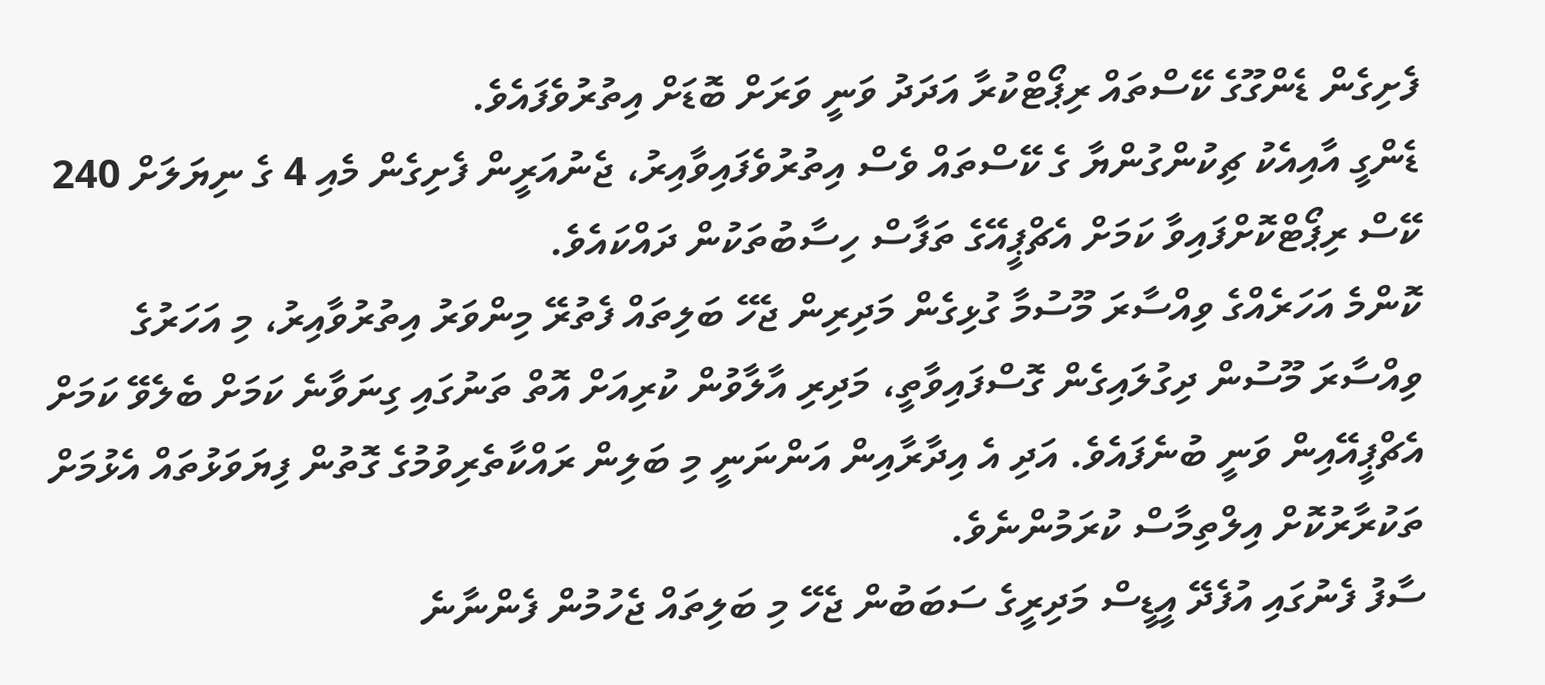ފެށިގެން ޑެންގޫގެ ކޭސްތައް ރިޕޯޓްކުރާ އަދަދު ވަނީ ވަރަށް ބޮޑަށް އިތުރުވެފައެވެ.
ޑެންގީ އާއިއެކު ޗިކުންގުންޔާ ގެ ކޭސްތައް ވެސް އިތުރުވެފައިވާއިރު، ޖެނުއަރީން ފެށިގެން މެއި 4 ގެ ނިޔަލަށް 240 ކޭސް ރިޕޯޓްކޮށްފައިވާ ކަމަށް އެޗްޕީއޭގެ ތަފާސް ހިސާބުތަކުން ދައްކައެވެ.
ކޮންމެ އަހަރެއްގެ ވިއްސާރަ މޫސުމާ ގުޅިގެން މަދިރިން ޖެހޭ ބަލިތައް ފެތުރޭ މިންވަރު އިތުރުވާއިރު، މި އަހަރުގެ ވިއްސާރަ މޫސުން ދިގުލައިގެން ގޮސްފައިވާތީ، މަދިރި އާލާވުން ކުރިއަށް އޮތް ތަނުގައި ގިނަވާނެ ކަމަށް ބެލެވޭ ކަމަށް އެޗްޕީއޭއިން ވަނީ ބުނެފައެވެ. އަދި އެ އިދާރާއިން އަންނަނީ މި ބަލިން ރައްކާތެރިވުމުގެ ގޮތުން ފިޔަވަޅުތައް އެޅުމަށް ތަކުރާރުކޮށް އިލްތިމާސް ކުރަމުންނެވެ.
ސާފު ފެނުގައި އުފެދޭ އީޑީސް މަދިރީގެ ސަބަބުން ޖެހޭ މި ބަލިތައް ޖެހުމުން ފެންނާނެ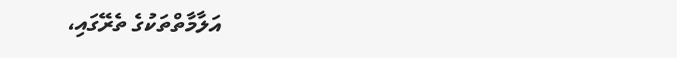އަލާމާތްތަކުގެ ތެރޭގައި،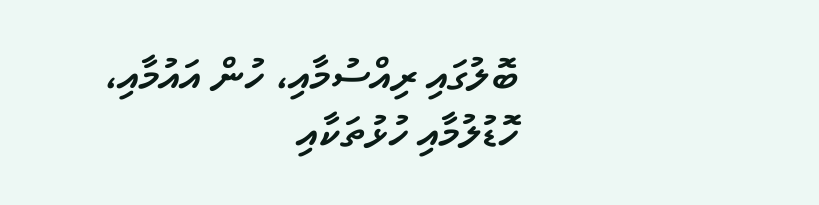ބޮލުގައި ރިއްސުމާއި، ހުން އައުމާއި، ހޮޑުލުމާއި ހުޅުތަކާއި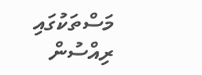މަސްތަކުގައި ރިއްސުން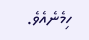ހިމެނެއެވެ.